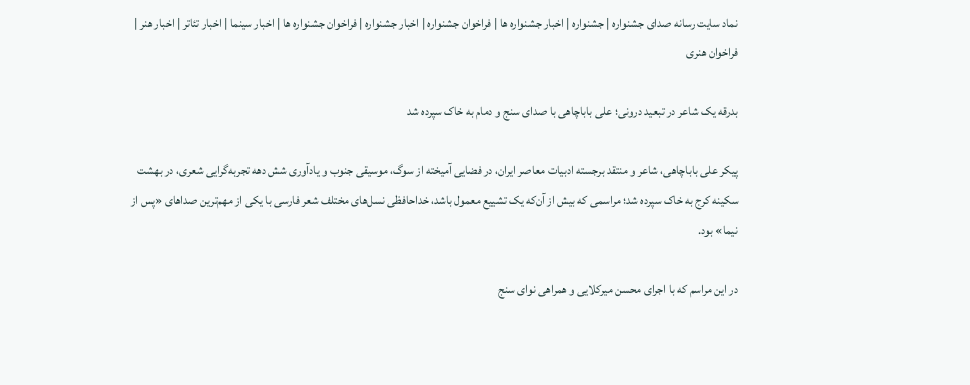نماد سایت رسانه صدای جشنواره | جشنواره | اخبار جشنواره ها | فراخوان جشنواره | اخبار جشنواره | فراخوان جشنواره ها | اخبار سینما | اخبار تئاتر | اخبار هنر | فراخوان هنری

بدرقه یک شاعر در تبعید درونی؛ علی باباچاهی با صدای سنج و دمام به خاک سپرده شد

پیکر علی باباچاهی، شاعر و منتقد برجسته ادبیات معاصر ایران، در فضایی آمیخته از سوگ، موسیقی جنوب و یادآوری شش دهه تجربه‌گرایی شعری، در بهشت سکینه کرج به خاک سپرده شد؛ مراسمی که بیش از آن‌که یک تشییع معمول باشد، خداحافظی نسل‌های مختلف شعر فارسی با یکی از مهم‌ترین صداهای «پس از نیما» بود.

در این مراسم که با اجرای محسن میرکلایی و همراهی نوای سنج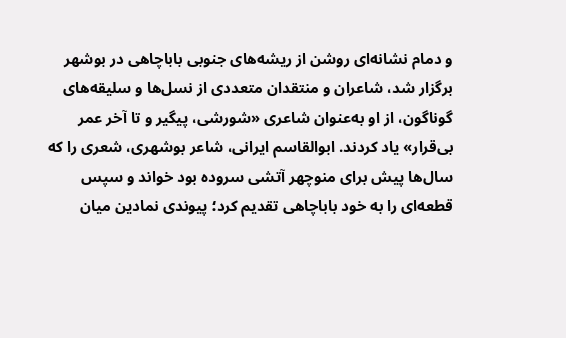و دمام نشانه‌ای روشن از ریشه‌های جنوبی باباچاهی در بوشهر برگزار شد، شاعران و منتقدان متعددی از نسل‌ها و سلیقه‌های گوناگون، از او به‌عنوان شاعری «شورشی، پیگیر و تا آخر عمر بی‌قرار» یاد کردند. ابوالقاسم ایرانی، شاعر بوشهری، شعری را که سال‌ها پیش برای منوچهر آتشی سروده بود خواند و سپس قطعه‌ای را به خود باباچاهی تقدیم کرد؛ پیوندی نمادین میان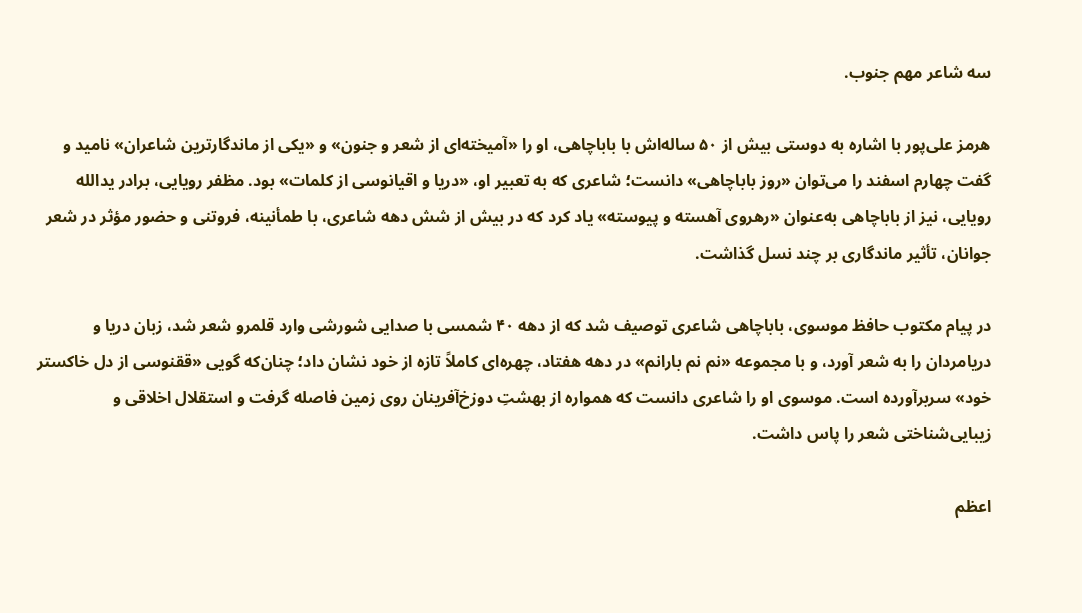سه شاعر مهم جنوب.

هرمز علی‌پور با اشاره به دوستی بیش از ۵۰ ساله‌اش با باباچاهی، او را «آمیخته‌ای از شعر و جنون» و «یکی از ماندگارترین شاعران» نامید و گفت چهارم اسفند را می‌توان «روز باباچاهی» دانست؛ شاعری که به تعبیر او، «دریا و اقیانوسی از کلمات» بود. مظفر رویایی، برادر یدالله رویایی، نیز از باباچاهی به‌عنوان «رهروی آهسته و پیوسته» یاد کرد که در بیش از شش دهه شاعری، با طمأنینه، فروتنی و حضور مؤثر در شعر جوانان، تأثیر ماندگاری بر چند نسل گذاشت.

در پیام مکتوب حافظ موسوی، باباچاهی شاعری توصیف شد که از دهه ۴۰ شمسی با صدایی شورشی وارد قلمرو شعر شد، زبان دریا و دریامردان را به شعر آورد، و با مجموعه «نم نم بارانم» در دهه هفتاد، چهره‌ای کاملاً تازه از خود نشان داد؛ چنان‌که گویی «ققنوسی از دل خاکستر خود» سربرآورده است. موسوی او را شاعری دانست که همواره از بهشتِ دوزخ‌آفرینان روی زمین فاصله گرفت و استقلال اخلاقی و زیبایی‌شناختی شعر را پاس داشت.

اعظم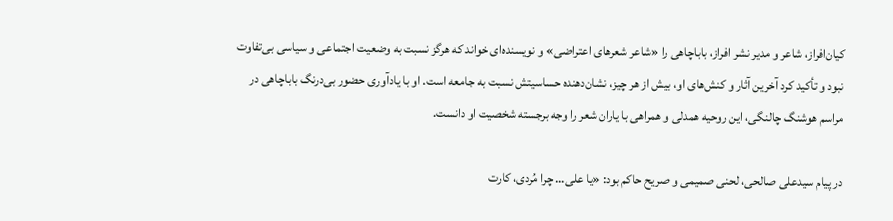کیان‌افراز، شاعر و مدیر نشر افراز، باباچاهی را «شاعر شعرهای اعتراضی» و نویسنده‌ای خواند که هرگز نسبت به وضعیت اجتماعی و سیاسی بی‌تفاوت نبود و تأکید کرد آخرین آثار و کنش‌های او، بیش از هر چیز، نشان‌دهنده حساسیتش نسبت به جامعه است. او با یادآوری حضور بی‌درنگ باباچاهی در مراسم هوشنگ چالنگی، این روحیه همدلی و همراهی با یاران شعر را وجه برجسته شخصیت او دانست.

در پیام سیدعلی صالحی، لحنی صمیمی و صریح حاکم بود: «یا علی… چرا مُردی، کارت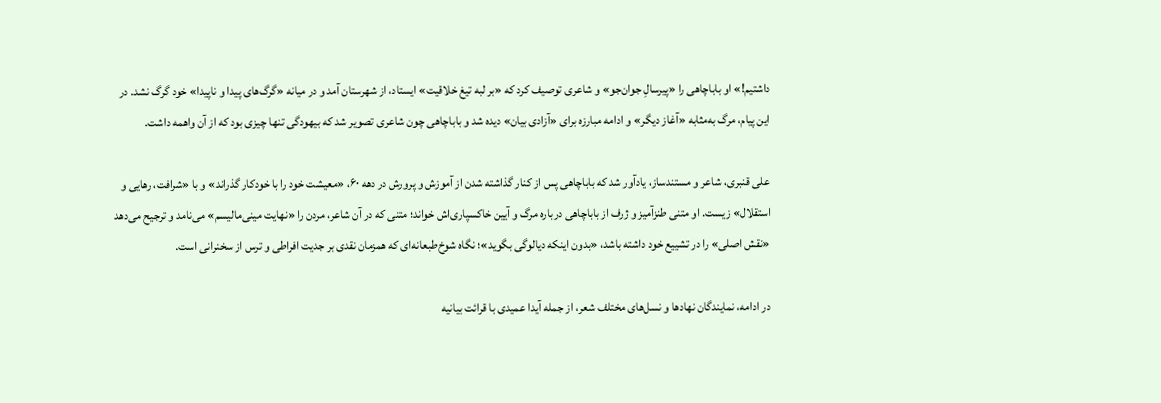داشتیم!» او باباچاهی را «پیرسالِ جوان‌جو» و شاعری توصیف کرد که «بر لبه تیغ خلاقیت» ایستاد، از شهرستان آمد و در میانه «گرگ‌های پیدا و ناپیدا» خود گرگ نشد. در این پیام، مرگ به‌مثابه «آغاز دیگر» و ادامه مبارزه برای «آزادی بیان» دیده شد و باباچاهی چون شاعری تصویر شد که بیهودگی تنها چیزی بود که از آن واهمه داشت.

علی قنبری، شاعر و مستندساز، یادآور شد که باباچاهی پس از کنار گذاشته شدن از آموزش و پرورش در دهه ۶۰، «معیشت خود را با خودکار گذراند» و با «شرافت، رهایی و استقلال» زیست. او متنی طنزآمیز و ژرف از باباچاهی درباره مرگ و آیین خاکسپاری‌اش خواند؛ متنی که در آن شاعر، مردن را «نهایت مینی‌مالیسم» می‌نامد و ترجیح می‌دهد «نقش اصلی» را در تشییع خود داشته باشد، «بدون اینکه دیالوگی بگوید»؛ نگاه شوخ‌طبعانه‌ای که همزمان نقدی بر جدیت افراطی و ترس از سخنرانی است.

در ادامه، نمایندگان نهادها و نسل‌های مختلف شعر، از جمله آیدا عمیدی با قرائت بیانیه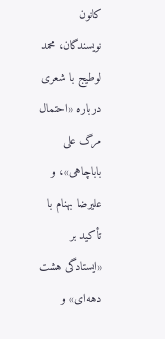کانون نویسندگان، محمد لوطیج با شعری درباره «احتمال مرگ علی باباچاهی»، و علیرضا بهنام با تأکید بر «ایستادگی هشت دهه‌ای» و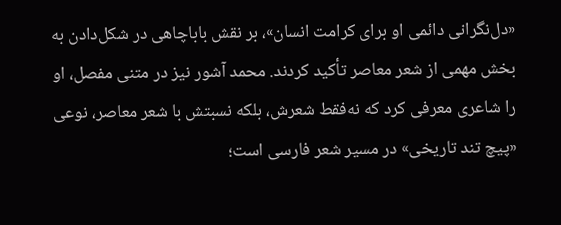«دل‌نگرانی دائمی او برای کرامت انسان»، بر نقش باباچاهی در شکل‌دادن به بخش مهمی از شعر معاصر تأکید کردند. محمد آشور نیز در متنی مفصل، او را شاعری معرفی کرد که نه‌فقط شعرش، بلکه نسبتش با شعر معاصر، نوعی «پیچ تند تاریخی» در مسیر شعر فارسی است؛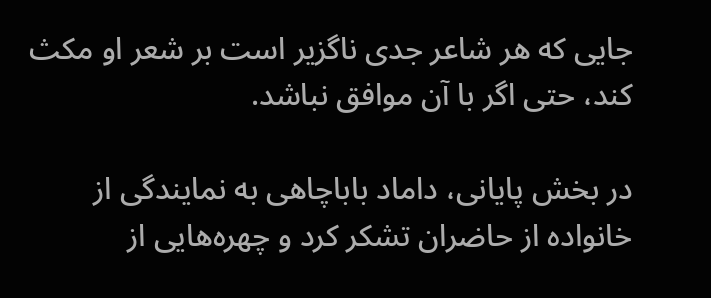جایی که هر شاعر جدی ناگزیر است بر شعر او مکث کند، حتی اگر با آن موافق نباشد.

در بخش پایانی، داماد باباچاهی به نمایندگی از خانواده از حاضران تشکر کرد و چهره‌هایی از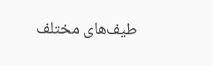طیف‌های مختلف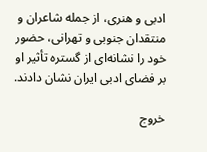ادبی و هنری، از جمله شاعران و منتقدان جنوبی و تهرانی، حضور خود را نشانه‌ای از گستره تأثیر او بر فضای ادبی ایران نشان دادند.

خروج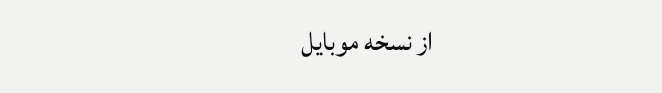از نسخه موبایل